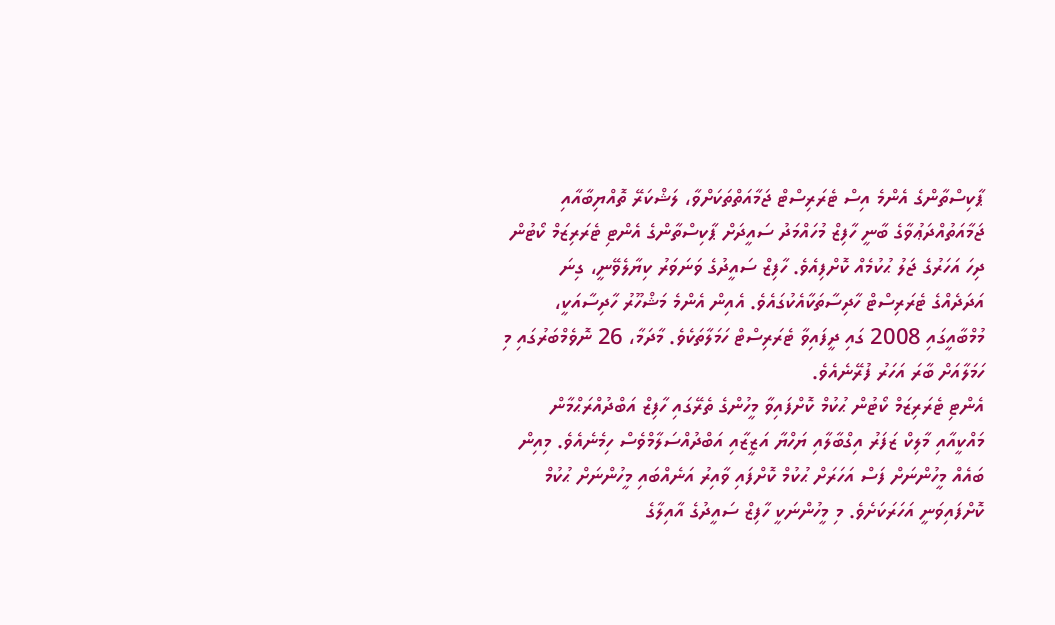ޕާކިސްތާންގެ އެންމެ އިސް ޓެރަރިސްޓް ޖަމާއަތްތަކަށްވާ، ލަޝްކަރޭ ތޮއްޔިބާއާއި ޖަމާއަތުއްދަޢުވާގެ ބާނީ ހާފިޒް މުހައްމަދު ސައީދަށް ޕާކިސްތާންގެ އެންޓި ޓެރަރިޒަމް ކޯޓުން ދިހަ އަހަރުގެ ޖަލު ޙުކުމެއް ކޮށްފިއެވެ. ހާފިޒް ސައީދުގެ ވަނަވަރު ކިޔާލެވޭނީ، ގިނަ އަދަދެއްގެ ޓެރަރިސްޓް ހާދިސާތަކާއެކުގައެވެ. އެއިން އެންމެ މަޝްހޫރު ހާދިސާއަކީ، މުމްބާއީގައި 2008 ގައި ދީފައިވާ ޓެރަރިސްޓް ހަމަލާތަކެވެ. މާދަމާ، 26 ނޮވެމްބަރުގައި މި ހަމަލާއަށް ބާރަ އަހަރު ފުރޭނެއެވެ.
އެންޓި ޓެރަރިޒަމް ކޯޓުން ޙުކުމް ކޮށްފައިވާ މީހުންގެ ތެރޭގައި ހާފިޒް އަބްދުއްރަޙްމާން މައްކީއާއި މާލިކް ޒަފަރު އިގްބާލާއި ޔަހްޔާ އަޒީޒާއި އަބްދުއްސަލާމްވެސް ހިމެނެއެވެ. މިއިން ބައެއް މީހުންނަށް ފަސް އަހަރަށް ޙުކުމް ކޮށްފައި ވާއިރު އަނެއްބައި މީހުންނަށް ޙުކުމް ކޮށްފައިވަނީ އަހަރަކަށެވެ. މި މީހުންނަކީ ހާފިޒް ސައީދުގެ އާއިލާގެ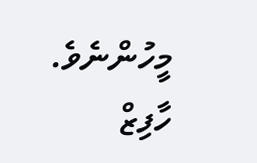މީހުންނެވެ.
ހާފިޒް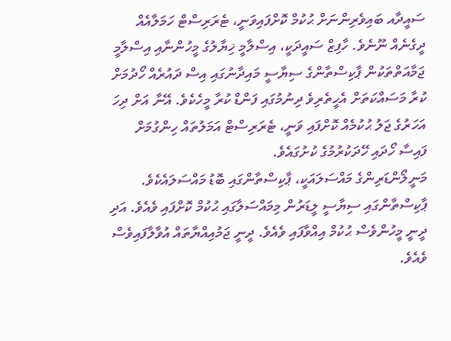ސައީދާއ ބައިވެރިންނަށް ޙުކުމް ކޮށްފައިވަނީ، ޓެރަރިސްޓް ހަމަލާއެއް ދީގެނެއް ނޫނެވެ. ހާފިޒް ސައީދަކީ، އިސްލާމީ ޚިޔާލުގެ މީހުންނާއި އިސްލާމީ ޖަމާއަތްތަކުން ޕާކިސްތާންގެ ސިޔާސީ މައިދާނުގައި އިސް ދައުރެއް ހޯދުމަށް ކުރާ މަސައްކަތަށް އެހީތެރިވެ ދިނުމުގައި ފަންޑް ކުރާ މީހެކެވެ. އޭނާ އަށް ދިހަ އަހަރުގެ ޖަލު ޙުކުމެއް ކޮށްފައި ވަނީ، ޓެރަރިސްޓް އަމަލުތައް ހިންގުމަށް ފައިސާ ހޯދައި ހޭދަކުރުމުގެ ކުށުގައެވެ.
މަނީލޯންޑަރިންގެ މައްސަލައަކީ، ޕާކިސްތާންގައި ބޮޑު މައްސަލައެކެވެ. ޕާކިސްތާންގައި ސިޔާސީ ލީޑަރުން މިމައްސަލާގައި ޙުކުމް ކޮށްފައި ވެއެވެ. އަދި ދީނީ މީހުންވެސް ޙުކުމް އިއްވާފައި ވެއެވެ. ދީނީ ޖަމުއިއްޔާތައް އުވާލާފައިވެސް ވެއެވެ.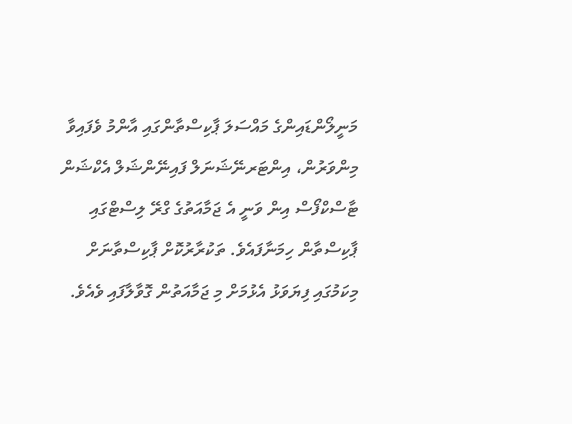މަނީލޯންޑައިންގެ މައްސަލަ ޕާކިސްތާންގައި އާންމު ވެފައިވާ މިންވަރުން، އިންޓަރނޭޝަނަލް ފައިނޭންޝަލް އެކްޝަން ޓާސްކްފޯސް އިން ވަނީ އެ ޖަމާއަތުގެ ގްރޭ ލިސްޓްގައި ޕާކިސްތާން ހިމަނާފައެވެ. ތަކުރާރުކޮށް ޕާކިސްތާނަށް މިކަމުގައި ފިޔަވަޅު އެޅުމަށް މި ޖަމާއަތުން ގޮވާލާފައި ވެއެވެ.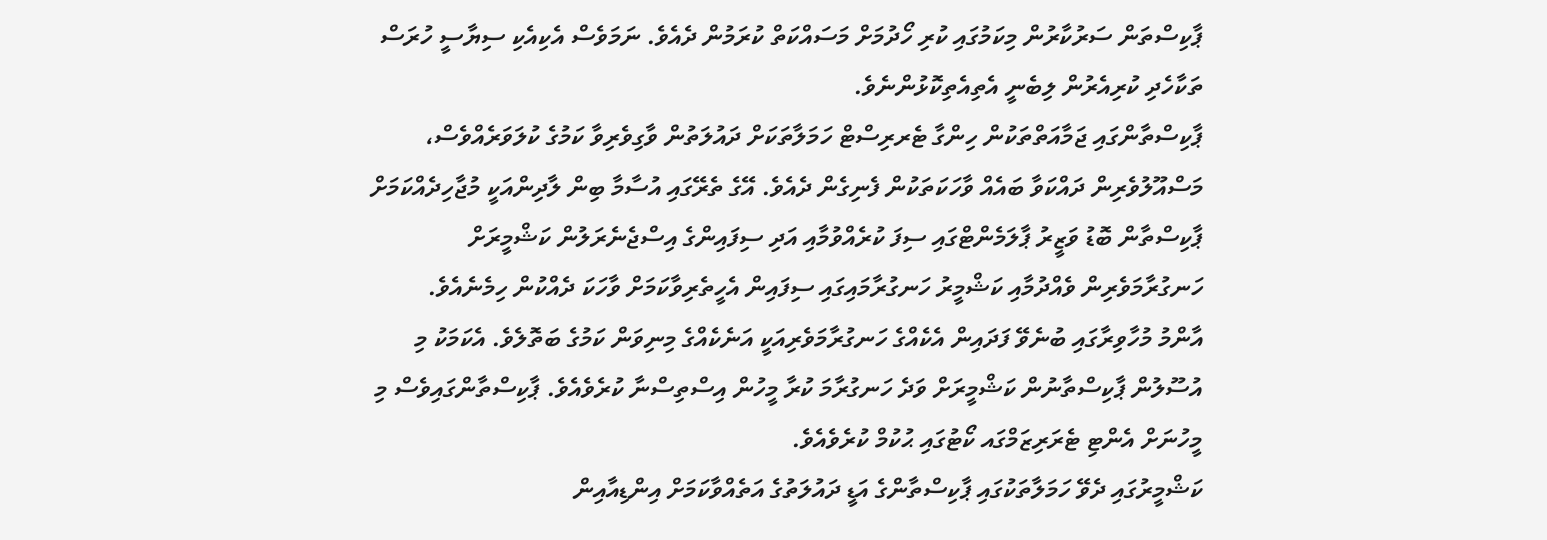ޕާކިސްތަން ސަރުކާރުން މިކަމުގައި ކުރި ހޯދުމަށް މަސައްކަތް ކުރަމުން ދެއެވެ. ނަމަވެސް އެކިއެކި ސިޔާސީ ހުރަސް ތަކާހެދި ކުރިއެރުން ލިބެނީ އެތިއެތިކޮޅުންނެވެ.
ޕާކިސްތާންގައި ޖަމާއަތްތަކުން ހިންގާ ޓެރރިސްޓް ހަމަލާތަކަށް ދައުލަތުން ވާގިވެރިވާ ކަމުގެ ކުލަވަރެއްވެސް، މަސްއޫލުވެރިން ދައްކަވާ ބައެއް ވާހަކަތަކުން ފެނިގެން ދެއެވެ. އޭގެ ތެރޭގައި އުސާމާ ބިން ލާދިންއަކީ މުޖާހިދެއްކަމަށް ޕާކިސްތާން ބޮޑު ވަޒީރު ޕާލަމެންޓްގައި ސިފަ ކުރެއްވުމާއި އަދި ސިފައިންގެ އިސްޖެނެރަލުން ކަޝްމީރަށް ހަނގުރާމަވެރިން ވެއްދުމާއި ކަޝްމީރު ހަނގުރާމައިގައި ސިފައިން އެހީތެރިވާކަމަށް ވާހަކަ ދެއްކުން ހިމެނެއެވެ.
އާންމު މުހާވިރާގައި ބުނެވޭ ފަދައިން އެކެއްގެ ހަނގުރާމަވެރިއަކީ އަނެކެއްގެ މިނިވަން ކަމުގެ ބަތޮލެވެ. އެކަމަކު މި އުސޫލުން ޕާކިސްތާނުން ކަޝްމީރަށް ވަދެ ހަނގުރާމަ ކުރާ މީހުން އިސްތިސްނާ ކުރެވެއެވެ. ޕާކިސްތާންގައިވެސް މި މީހުނަށް އެންޓި ޓެރަރިޒަމްގައ ކޯޓުގައި ޙުކުމް ކުރެވެއެވެ.
ކަޝްމީރުގައި ދެވޭ ހަމަލާތަކުގައި ޕާކިސްތާންގެ އަޑީ ދައުލަތުގެ އަތެއްވާކަމަށް އިންޑިއާއިން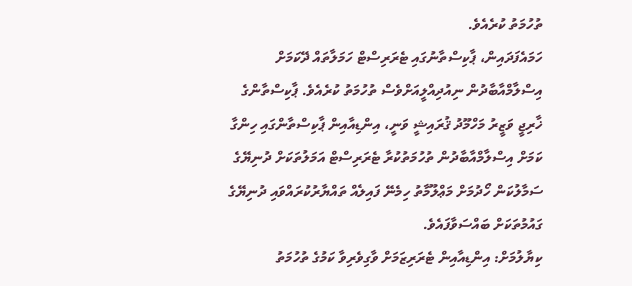ތުހުމަތު ކުރެއެވެ.
ހަމައެފަދައިން، ޕާކިސްތާނުގައި ޓެރަރިސްޓް ހަމަލާތައް ދޭކަމަށް އިސްލާމްއާބާދުން ނިއުދިއްލީއަށްވެސް ތުހުމަތު ކުރެއެވެ. ޕާކިސްތާންގެ ޚާރިޖީ ވަޒީރު މަހްމޫދު ޤުރައިޝީ ވަނީ، އިންޑިއާއިން ޕާކިސްތާންގައި ހިންގާ ކަމަށް އިސްލާމްއާބާދުން ތުހުމަތުކުރާ ޓެރަރިސްޓް އަމަލުތަކަށް ދުނިޔޭގެ ސަމާލުކަން ހޯދުމަށް މަޢްލޫމާތު ހިމެނޭ ފައިލެއް ތައްޔާރުކުރައްވައި ދުނިޔޭގެ ގައުމުތަކަށް ބައްސަވާފައެވެ.
ކިޔާލުމަށް: އިންޑިއާއިން ޓެރަރިޒަމަށް ވާގިވެރިވާ ކަމުގެ ތުހުމަތު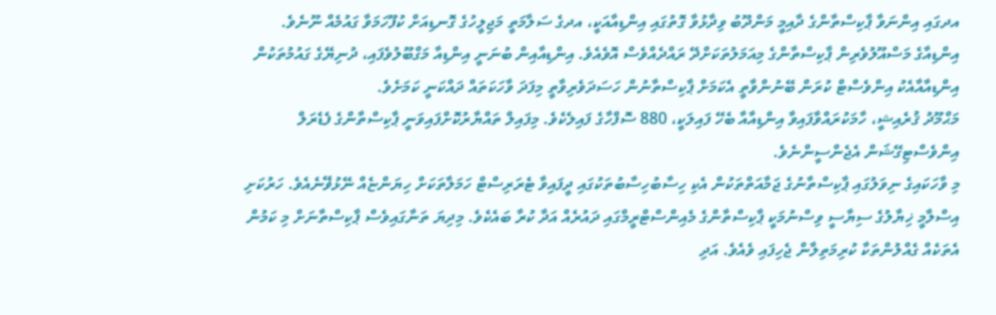އދގައި އިންނަވާ ޕާކިސްތާންގެ ދާއިމީ މަންދޫބު ވިދާޅުވާ ގޮތުގައި އިންޑިއާއަކީ، އދގެ ސަލާމަތީ މަޖިލީހުގެ ގޮނޑިއަށް ކުފޫހަމަވާ ގައުމެއް ނޫނެވެ.
އިންޑިއާގެ މަސްއޫލުވެރިން ޕާކިސްތާންގެ މިއަމަލުތަކަށްދޭ ރައްދެއްވެސް އޮވެއެވެ. އިންޑިއާއިން ބުނަނީ އިންޑިއާ މަގްބޫލުވެފައި، ދުނިޔޭގެ ގައުމުތަކުން އިންޑިއާއާއެކު އިންވެސްޓް ކުރަން ބޭނުންވާތީ އެކަމަށް ޕާކިސްތާނުން ހަސަދަވެރިވާތީ މިފަދަ ވާހަކަތައް ދައްކަނީ ކަމަށެވެ.
މަޙްމޫދު ޤުރެއިޝީ، ހާމަކުރައްވާފައިވާ އިންޑިއާއާ ބެހޭ ފައިލަކީ، 880 ސޮފްހާގެ ފައިލެކެވެ. މިފައިލް ތައްޔާރުކޮށްފައިވަނީ ޕާކިސްތާންގެ ފެޑެރަލް އިންވެސްޓިގޭޝަން އެޖެންސީންނެވެ.
މި ވާހަކައިގެ ނިވަލުގައި ޕާކިސްތާނުގެ ޖަމާއަތްތަކުން އެކި ހިސާބުހިސާބުތަކުގައި ދީފައިވާ ޓެރަރިސްޓް ހަމަލާތަކަށް ހިޔަންޏެއް ނޭޅުޥޭނެއެވެ. ހަރުކަށި އިސްލާމީ ޚިޔާލުގެ ސިޔާސީ ވިސްނުމަކީ ޕާކިސްތާންގެ މެއިންސްޓްރީމްގައި ދައުރެއް އަދާ ކުރާ ބައެކެވެ. މިދިޔަ ތަނާގައިވެސް ޕާކިސްތާނަށް މި ކަމުން އެތަކެއް ގެއްލުންތަކާ ކުރިމަތިލާން ޖެހިފައި ވެއެވެ. އަދި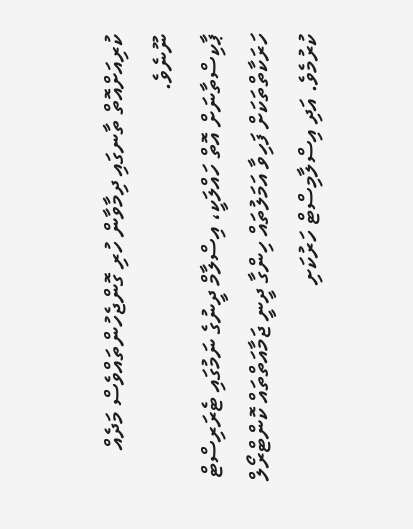ކުރިއަށްއޮތް ތާނގައި ދިމާވާން ހުރި ގޮންޖެހުންތައްވެސް މަދެއް ނޫނެވެ.
ޕާކިސްތާނަށް އޮތް ހައްލަކީ، އިސްލާމް ދީނުގެ ނަމުގައި ޓެރަރިސްޓް ހަރަކާތްތަކަށް ފަހިވާ އަމަލުތައް ހިންގާ ދީނީ ޖަމާއަތްތައް ކޮންޓްރޯލް ކުރުމެވެ. އަދި އިސްލާމިސްޓް ހަރުކަށި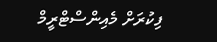ފިކުރަށް މެއިންސްޓްރީމް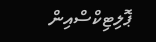ޕޮލިޓިކްސްއިން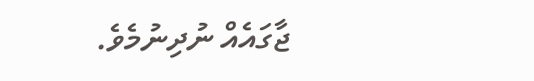ޖާގައެއް ނުދިނުމެވެ.